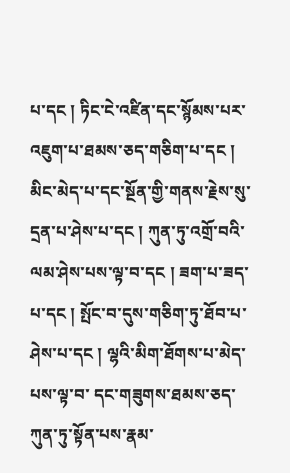པ་དང ། ཏིང་ངེ་འཛིན་དང་སྙོམས་པར་འཇུག་པ་ཐམས་ཅད་གཅིག་པ་དང ། མིང་མེད་པ་དང་སྔོན་གྱི་གནས་རྗེས་སུ་དྲན་པ་ཤེས་པ་དང ། ཀུན་ཏུ་འགྲོ་བའི་ལམ་ཤེས་པས་ལྟ་བ་དང ། ཟག་པ་ཟད་པ་དང ། སྤོང་བ་དུས་གཅིག་ཏུ་ཐོབ་པ་ཤེས་པ་དང ། ལྷའི་མིག་ཐོགས་པ་མེད་པས་ལྟ་བ་ དང་གཟུགས་ཐམས་ཅད་ཀུན་ཏུ་སྟོན་པས་རྣམ་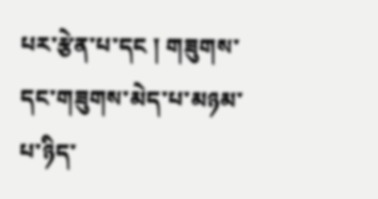པར་རྩེན་པ་དང ། གཟུགས་དང་གཟུགས་མེད་པ་མཉམ་པ་ཉིད་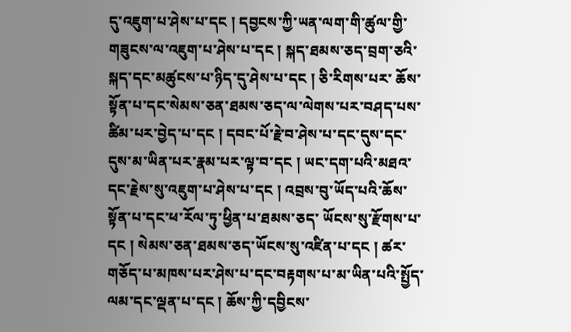དུ་འཇུག་པ་ཤེས་པ་དང ། དབྱངས་ཀྱི་ཡན་ལག་གི་ཚུལ་གྱི་གཟུངས་ལ་འཇུག་པ་ཤེས་པ་དང ། སྐད་ཐམས་ཅད་བྲག་ཅའི་སྐད་དང་མཚུངས་པ་ཉིད་དུ་ཤེས་པ་དང ། ཅི་རིགས་པར་ ཆོས་སྟོན་པ་དང་སེམས་ཅན་ཐམས་ཅད་ལ་ལེགས་པར་བཤད་པས་ཚིམ་པར་བྱེད་པ་དང ། དབང་པོ་རྗེ་བ་ཤེས་པ་དང་དུས་དང་དུས་མ་ཡིན་པར་རྣམ་པར་ལྟ་བ་དང ། ཡང་དག་པའི་མཐའ་དང་རྗེས་སུ་འཇུག་པ་ཤེས་པ་དང ། འབྲས་བུ་ཡོད་པའི་ཆོས་སྟོན་པ་དང་ཕ་རོལ་ཏུ་ཕྱིན་པ་ཐམས་ཅད་ ཡོངས་སུ་རྫོགས་པ་དང ། སེམས་ཅན་ཐམས་ཅད་ཡོངས་སུ་འཛིན་པ་དང ། ཚར་གཅོད་པ་མཁས་པར་ཤེས་པ་དང་བརྟགས་པ་མ་ཡིན་པའི་སྤྱོད་ལམ་དང་ལྡན་པ་དང ། ཆོས་ཀྱི་དབྱིངས་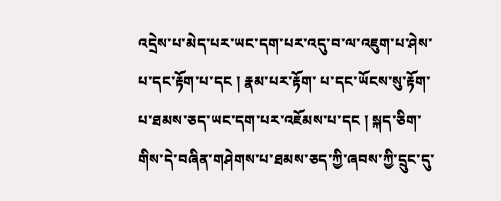འདྲེས་པ་མེད་པར་ཡང་དག་པར་འདུ་བ་ལ་འཇུག་པ་ཤེས་པ་དང་རྟོག་པ་དང ། རྣམ་པར་རྟོག་ པ་དང་ཡོངས་སུ་རྟོག་པ་ཐམས་ཅད་ཡང་དག་པར་འཇོམས་པ་དང ། སྐད་ཅིག་གིས་དེ་བཞིན་གཤེགས་པ་ཐམས་ཅད་ཀྱི་ཞབས་ཀྱི་དྲུང་དུ་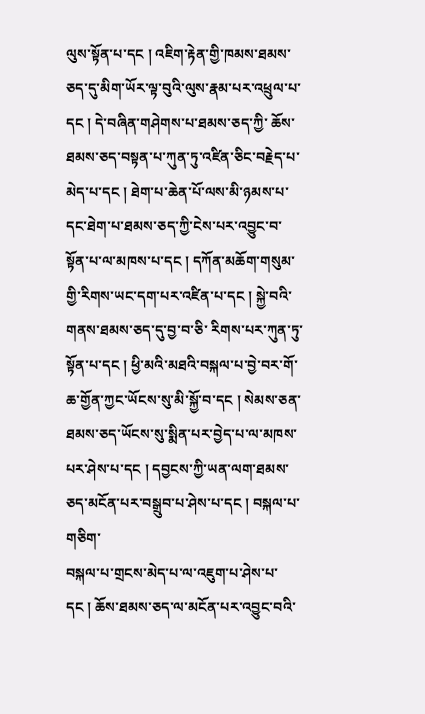ལུས་སྟོན་པ་དང ། འཇིག་རྟེན་གྱི་ཁམས་ཐམས་ཅད་དུ་མིག་ཡོར་ལྟ་བུའི་ལུས་རྣམ་པར་འཕྲུལ་པ་དང ། དེ་བཞིན་གཤེགས་པ་ཐམས་ཅད་ཀྱི་ ཆོས་ཐམས་ཅད་བསྟན་པ་ཀུན་ཏུ་འཛིན་ཅིང་བརྗེད་པ་མེད་པ་དང ། ཐེག་པ་ཆེན་པོ་ལས་མི་ཉམས་པ་དང་ཐེག་པ་ཐམས་ཅད་ཀྱི་ངེས་པར་འབྱུང་བ་སྟོན་པ་ལ་མཁས་པ་དང ། དཀོན་མཆོག་གསུམ་གྱི་རིགས་ཡང་དག་པར་འཛིན་པ་དང ། སྐྱེ་བའི་གནས་ཐམས་ཅད་དུ་བྱ་བ་ཅི་ རིགས་པར་ཀུན་ཏུ་སྟོན་པ་དང ། ཕྱི་མའི་མཐའི་བསྐལ་པ་བྱེ་བར་གོ་ཆ་གྱོན་ཀྱང་ཡོངས་སུ་མི་སྐྱོ་བ་དང ། སེམས་ཅན་ཐམས་ཅད་ཡོངས་སུ་སྨིན་པར་བྱེད་པ་ལ་མཁས་པར་ཤེས་པ་དང ། དབྱངས་ཀྱི་ཡན་ལག་ཐམས་ཅད་མངོན་པར་བསྒྲུབ་པ་ཤེས་པ་དང ། བསྐལ་པ་གཅིག་
བསྐལ་པ་གྲངས་མེད་པ་ལ་འཇུག་པ་ཤེས་པ་དང ། ཆོས་ཐམས་ཅད་ལ་མངོན་པར་འབྱུང་བའི་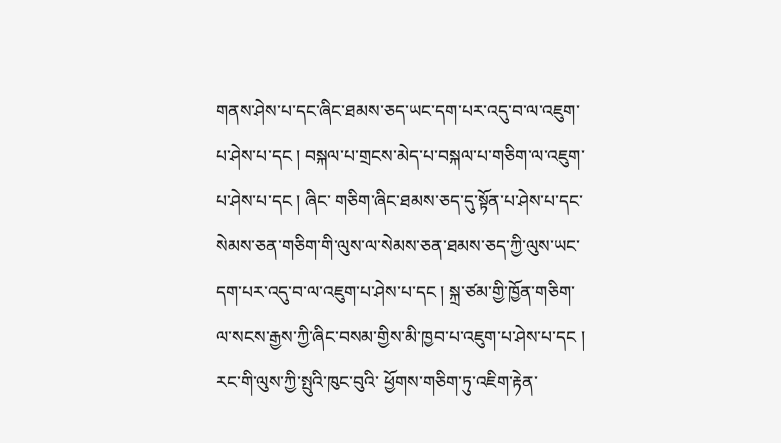གནས་ཤེས་པ་དང་ཞིང་ཐམས་ཅད་ཡང་དག་པར་འདུ་བ་ལ་འཇུག་པ་ཤེས་པ་དང ། བསྐལ་པ་གྲངས་མེད་པ་བསྐལ་པ་གཅིག་ལ་འཇུག་པ་ཤེས་པ་དང ། ཞིང་ གཅིག་ཞིང་ཐམས་ཅད་དུ་སྟོན་པ་ཤེས་པ་དང་སེམས་ཅན་གཅིག་གི་ལུས་ལ་སེམས་ཅན་ཐམས་ཅད་ཀྱི་ལུས་ཡང་དག་པར་འདུ་བ་ལ་འཇུག་པ་ཤེས་པ་དང ། སྐྲ་ཙམ་གྱི་ཁྱོན་གཅིག་ལ་སངས་རྒྱས་ཀྱི་ཞིང་བསམ་གྱིས་མི་ཁྱབ་པ་འཇུག་པ་ཤེས་པ་དང ། རང་གི་ལུས་ཀྱི་སྤུའི་ཁུང་བུའི་ ཕྱོགས་གཅིག་ཏུ་འཇིག་རྟེན་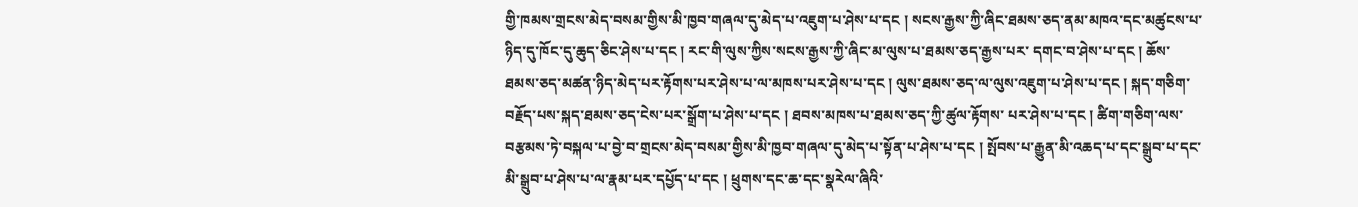གྱི་ཁམས་གྲངས་མེད་བསམ་གྱིས་མི་ཁྱབ་གཞལ་དུ་མེད་པ་འཇུག་པ་ཤེས་པ་དང ། སངས་རྒྱས་ཀྱི་ཞིང་ཐམས་ཅད་ནམ་མཁའ་དང་མཚུངས་པ་ཉིད་དུ་ཁོང་དུ་ཆུད་ཅིང་ཤེས་པ་དང ། རང་གི་ལུས་ཀྱིས་སངས་རྒྱས་ཀྱི་ཞིང་མ་ལུས་པ་ཐམས་ཅད་རྒྱས་པར་ དགང་བ་ཤེས་པ་དང ། ཆོས་ཐམས་ཅད་མཚན་ཉིད་མེད་པར་རྟོགས་པར་ཤེས་པ་ལ་མཁས་པར་ཤེས་པ་དང ། ལུས་ཐམས་ཅད་ལ་ལུས་འཇུག་པ་ཤེས་པ་དང ། སྐད་གཅིག་བརྗོད་པས་སྐད་ཐམས་ཅད་ངེས་པར་སྒྲོག་པ་ཤེས་པ་དང ། ཐབས་མཁས་པ་ཐམས་ཅད་ཀྱི་ཚུལ་རྟོགས་ པར་ཤེས་པ་དང ། ཚིག་གཅིག་ལས་བརྩམས་ཏེ་བསྐལ་པ་བྱེ་བ་གྲངས་མེད་བསམ་གྱིས་མི་ཁྱབ་གཞལ་དུ་མེད་པ་སྟོན་པ་ཤེས་པ་དང ། སྤོབས་པ་རྒྱུན་མི་འཆད་པ་དང་སྒྲུབ་པ་དང་མི་སྒྲུབ་པ་ཤེས་པ་ལ་རྣམ་པར་དཔྱོད་པ་དང ། ཕྲུགས་དང་ཆ་དང་སྣརེལ་ཞིའི་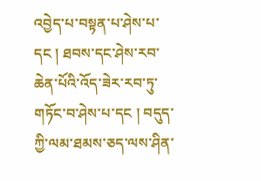འབྱེད་པ་བསྟན་པ་ཤེས་པ་ དང ། ཐབས་དང་ཤེས་རབ་ཆེན་པོའི་འོད་ཟེར་རབ་ཏུ་གཏོང་བ་ཤེས་པ་དང ། བདུད་ཀྱི་ལམ་ཐམས་ཅད་ལས་ཤིན་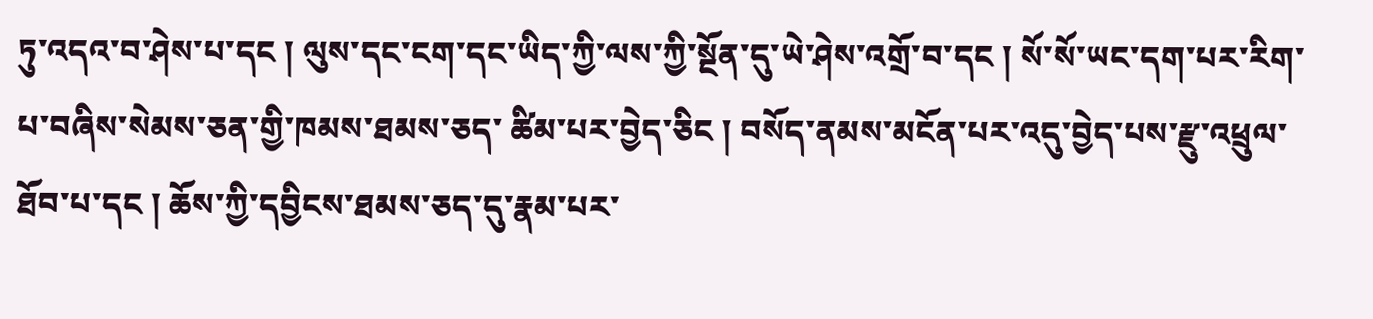ཏུ་འདའ་བ་ཤེས་པ་དང ། ལུས་དང་ངག་དང་ཡིད་ཀྱི་ལས་ཀྱི་སྔོན་དུ་ཡེ་ཤེས་འགྲོ་བ་དང ། སོ་སོ་ཡང་དག་པར་རིག་པ་བཞིས་སེམས་ཅན་གྱི་ཁམས་ཐམས་ཅད་ ཚིམ་པར་བྱེད་ཅིང ། བསོད་ནམས་མངོན་པར་འདུ་བྱེད་པས་རྫུ་འཕྲུལ་ཐོབ་པ་དང ། ཆོས་ཀྱི་དབྱིངས་ཐམས་ཅད་དུ་རྣམ་པར་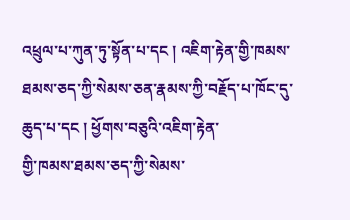འཕྲུལ་པ་ཀུན་ཏུ་སྟོན་པ་དང ། འཇིག་རྟེན་གྱི་ཁམས་ཐམས་ཅད་ཀྱི་སེམས་ཅན་རྣམས་ཀྱི་བརྗོད་པ་ཁོང་དུ་ཆུད་པ་དང ། ཕྱོགས་བཅུའི་འཇིག་རྟེན་
གྱི་ཁམས་ཐམས་ཅད་ཀྱི་སེམས་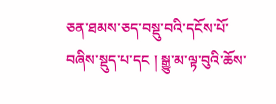ཅན་ཐམས་ཅད་བསྡུ་བའི་དངོས་པོ་བཞིས་སྡུད་པ་དང ། སྒྱུ་མ་ལྟ་བུའི་ཆོས་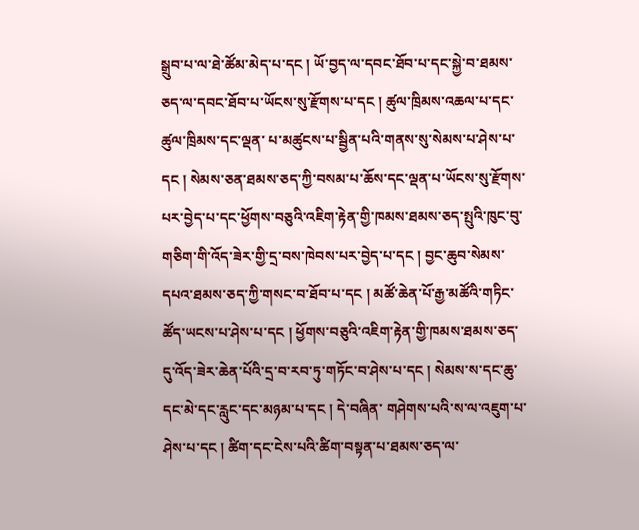སྒྲུབ་པ་ལ་ཐེ་ཚོམ་མེད་པ་དང ། ཡོ་བྱད་ལ་དབང་ཐོབ་པ་དང་སྐྱེ་བ་ཐམས་ཅད་ལ་དབང་ཐོབ་པ་ཡོངས་སུ་རྫོགས་པ་དང ། ཚུལ་ཁྲིམས་འཆལ་པ་དང་ཚུལ་ཁྲིམས་དང་ལྡན་ པ་མཚུངས་པ་སྦྱིན་པའི་གནས་སུ་སེམས་པ་ཤེས་པ་དང ། སེམས་ཅན་ཐམས་ཅད་ཀྱི་བསམ་པ་ཆོས་དང་ལྡན་པ་ཡོངས་སུ་རྫོགས་པར་བྱེད་པ་དང་ཕྱོགས་བཅུའི་འཇིག་རྟེན་གྱི་ཁམས་ཐམས་ཅད་སྤུའི་ཁུང་བུ་གཅིག་གི་འོད་ཟེར་གྱི་དྲ་བས་ཁེབས་པར་བྱེད་པ་དང ། བྱང་ཆུབ་སེམས་ དཔའ་ཐམས་ཅད་ཀྱི་གསང་བ་ཐོབ་པ་དང ། མཚོ་ཆེན་པོ་རྒྱ་མཚོའི་གཏིང་ཚོད་ཡངས་པ་ཤེས་པ་དང ། ཕྱོགས་བཅུའི་འཇིག་རྟེན་གྱི་ཁམས་ཐམས་ཅད་དུ་འོད་ཟེར་ཆེན་པོའི་དྲ་བ་རབ་ཏུ་གཏོང་བ་ཤེས་པ་དང ། སེམས་ས་དང་ཆུ་དང་མེ་དང་རླུང་དང་མཉམ་པ་དང ། དེ་བཞིན་ གཤེགས་པའི་ས་ལ་འཇུག་པ་ཤེས་པ་དང ། ཚིག་དང་ངེས་པའི་ཚིག་བསྟན་པ་ཐམས་ཅད་ལ་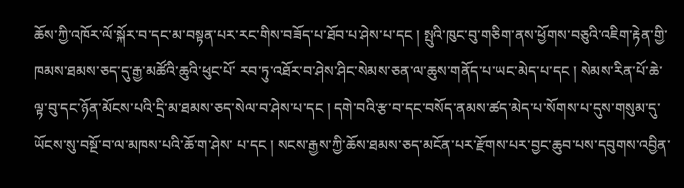ཆོས་ཀྱི་འཁོར་ལོ་སྐོར་བ་དང་མ་བསྟན་པར་རང་གིས་བཟོད་པ་ཐོབ་པ་ཤེས་པ་དང ། སྤུའི་ཁུང་བུ་གཅིག་ནས་ཕྱོགས་བཅུའི་འཇིག་རྟེན་གྱི་ཁམས་ཐམས་ཅད་དུ་རྒྱ་མཚོའི་ཆུའི་ཕུང་པོ་ རབ་ཏུ་འཐོར་བ་ཤེས་ཤིང་སེམས་ཅན་ལ་ཆུས་གནོད་པ་ཡང་མེད་པ་དང ། སེམས་རིན་པོ་ཆེ་ལྟ་བུ་དང་ཉོན་མོངས་པའི་དྲི་མ་ཐམས་ཅད་སེལ་བ་ཤེས་པ་དང ། དགེ་བའི་རྩ་བ་དང་བསོད་ནམས་ཚད་མེད་པ་སོགས་པ་དུས་གསུམ་དུ་ཡོངས་སུ་བསྔོ་བ་ལ་མཁས་པའི་ཆོ་ག་ཤེས་ པ་དང ། སངས་རྒྱས་ཀྱི་ཆོས་ཐམས་ཅད་མངོན་པར་རྫོགས་པར་བྱང་ཆུབ་པས་དབུགས་འབྱིན་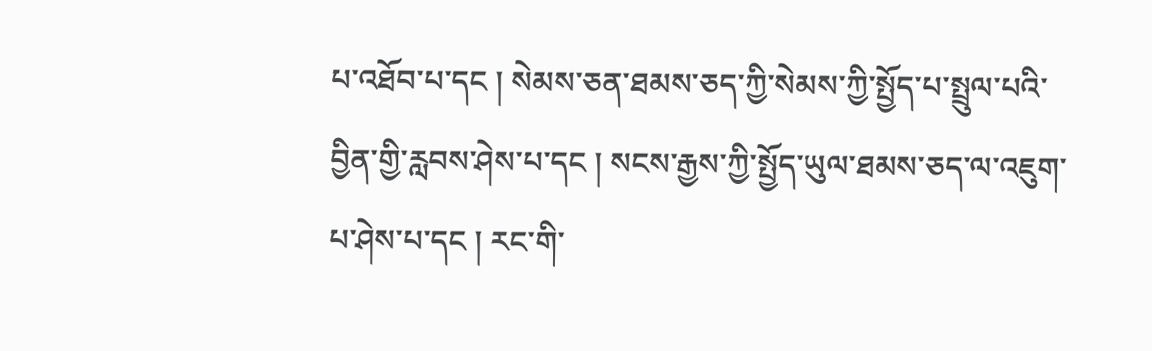པ་འཐོབ་པ་དང ། སེམས་ཅན་ཐམས་ཅད་ཀྱི་སེམས་ཀྱི་སྤྱོད་པ་སྤྲུལ་པའི་བྱིན་གྱི་རླབས་ཤེས་པ་དང ། སངས་རྒྱས་ཀྱི་སྤྱོད་ཡུལ་ཐམས་ཅད་ལ་འཇུག་པ་ཤེས་པ་དང ། རང་གི་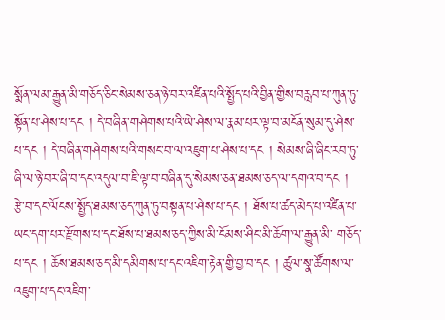སྨོན་ལམ་རྒྱུན་མི་གཅོད་ཅིང་སེམས་ཅན་ཉེ་བར་འཛིན་པའི་སྤྱོད་པའི་བྱིན་གྱིས་བརླབ་པ་ཀུན་ཏུ་སྟོན་པ་ཤེས་པ་དང ། དེ་བཞིན་གཤེགས་པའི་ཡེ་ཤེས་ལ་རྣམ་པར་ལྟ་བ་མངོན་སུམ་དུ་ཤེས་པ་དང ། དེ་བཞིན་གཤེགས་པའི་གསང་བ་ལ་འཇུག་པ་ཤེས་པ་དང ། སེམས་ཞི་ཞིང་རབ་ཏུ་
ཞི་ལ་ཉེ་བར་ཞི་བ་དང་འདུལ་བ་ཇི་ལྟ་བ་བཞིན་དུ་སེམས་ཅན་ཐམས་ཅད་ལ་དགའ་བ་དང ། རྩེ་བ་དང་ལོངས་སྤྱོད་ཐམས་ཅད་ཀུན་ཏུ་བསྟན་པ་ཤེས་པ་དང ། ཐོས་པ་ཚད་མེད་པ་འཛིན་པ་ཡང་དག་པར་རྫོགས་པ་དང་ཐོས་པ་ཐམས་ཅད་ཀྱིས་མི་ངོམས་ཤིང་མི་ཆོག་ལ་རྒྱུན་མི་ གཅོད་པ་དང ། ཆོས་ཐམས་ཅད་མི་དམིགས་པ་དང་འཇིག་རྟེན་གྱི་བྱ་བ་དང ། ཚུལ་སྣ་ཚོགས་ལ་འཇུག་པ་དང་འཇིག་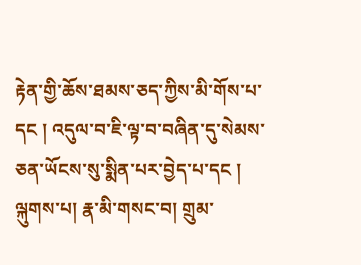རྟེན་གྱི་ཆོས་ཐམས་ཅད་ཀྱིས་མི་གོས་པ་དང ། འདུལ་བ་ཇི་ལྟ་བ་བཞིན་དུ་སེམས་ཅན་ཡོངས་སུ་སྨིན་པར་བྱེད་པ་དང ། ལྐུགས་པ། རྣ་མི་གསང་བ། གྲུམ་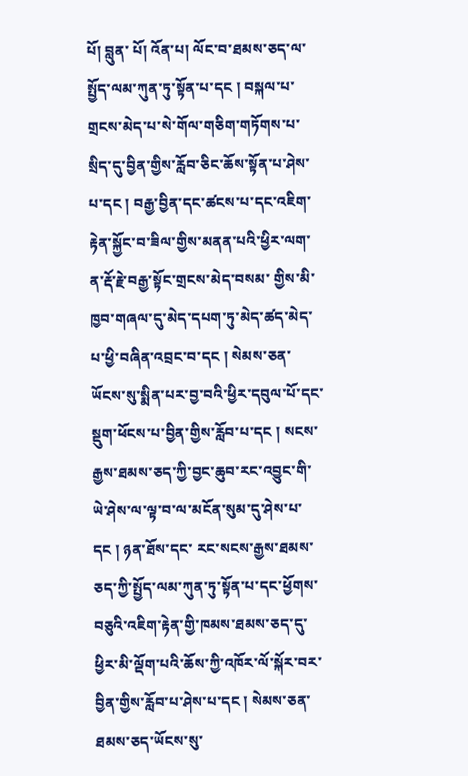པོ། བླུན་ པོ། འོན་པ། ལོང་བ་ཐམས་ཅད་ལ་སྤྱོད་ལམ་ཀུན་ཏུ་སྟོན་པ་དང ། བསྐལ་པ་གྲངས་མེད་པ་སེ་གོལ་གཅིག་གཏོགས་པ་སྲིད་དུ་བྱིན་གྱིས་རློབ་ཅིང་ཆོས་སྟོན་པ་ཤེས་པ་དང ། བརྒྱ་བྱིན་དང་ཚངས་པ་དང་འཇིག་རྟེན་སྐྱོང་བ་ཟིལ་གྱིས་མནན་པའི་ཕྱིར་ལག་ན་རྡོ་རྗེ་བརྒྱ་སྟོང་གྲངས་མེད་བསམ་ གྱིས་མི་ཁྱབ་གཞལ་དུ་མེད་དཔག་ཏུ་མེད་ཚད་མེད་པ་ཕྱི་བཞིན་འབྲང་བ་དང ། སེམས་ཅན་ཡོངས་སུ་སྨིན་པར་བྱ་བའི་ཕྱིར་དབུལ་པོ་དང་སྡུག་ཕོངས་པ་བྱིན་གྱིས་རློབ་པ་དང ། སངས་རྒྱས་ཐམས་ཅད་ཀྱི་བྱང་ཆུབ་རང་འབྱུང་གི་ཡེ་ཤེས་ལ་ལྟ་བ་ལ་མངོན་སུམ་དུ་ཤེས་པ་དང ། ཉན་ཐོས་དང་ རང་སངས་རྒྱས་ཐམས་ཅད་ཀྱི་སྤྱོད་ལམ་ཀུན་ཏུ་སྟོན་པ་དང་ཕྱོགས་བཅུའི་འཇིག་རྟེན་གྱི་ཁམས་ཐམས་ཅད་དུ་ཕྱིར་མི་ལྡོག་པའི་ཆོས་ཀྱི་འཁོར་ལོ་སྐོར་བར་བྱིན་གྱིས་རློབ་པ་ཤེས་པ་དང ། སེམས་ཅན་ཐམས་ཅད་ཡོངས་སུ་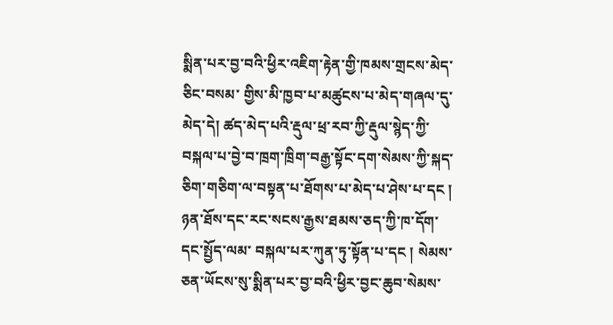སྨིན་པར་བྱ་བའི་ཕྱིར་འཇིག་རྟེན་གྱི་ཁམས་གྲངས་མེད་ཅིང་བསམ་ གྱིས་མི་ཁྱབ་པ་མཚུངས་པ་མེད་གཞལ་དུ་མེད་དེ། ཚད་མེད་པའི་རྡུལ་ཕྲ་རབ་ཀྱི་རྡུལ་སྙེད་ཀྱི་བསྐལ་པ་བྱེ་བ་ཁྲག་ཁྲིག་བརྒྱ་སྟོང་དག་སེམས་ཀྱི་སྐད་ཅིག་གཅིག་ལ་བསྟན་པ་ཐོགས་པ་མེད་པ་ཤེས་པ་དང ། ཉན་ཐོས་དང་རང་སངས་རྒྱས་ཐམས་ཅད་ཀྱི་ཁ་དོག་དང་སྤྱོད་ལམ་ བསྐལ་པར་ཀུན་ཏུ་སྟོན་པ་དང ། སེམས་ཅན་ཡོངས་སུ་སྨིན་པར་བྱ་བའི་ཕྱིར་བྱང་ཆུབ་སེམས་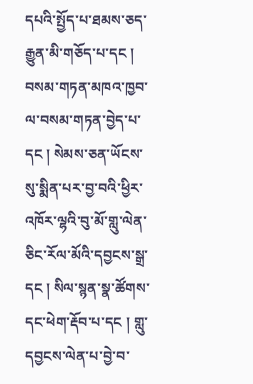དཔའི་སྤྱོད་པ་ཐམས་ཅད་རྒྱུན་མི་གཅོད་པ་དང ། བསམ་གཏན་མཁའ་ཁྱབ་ལ་བསམ་གཏན་བྱེད་པ་དང ། སེམས་ཅན་ཡོངས་སུ་སྨིན་པར་བྱ་བའི་ཕྱིར་འཁོར་ལྷའི་བུ་མོ་གླུ་ལེན་
ཅིང་རོལ་མོའི་དབྱངས་སྒྲ་དང ། སིལ་སྙན་སྣ་ཚོགས་དང་ཕེག་རྡོབ་པ་དང ། གླུ་དབྱངས་ལེན་པ་བྱེ་བ་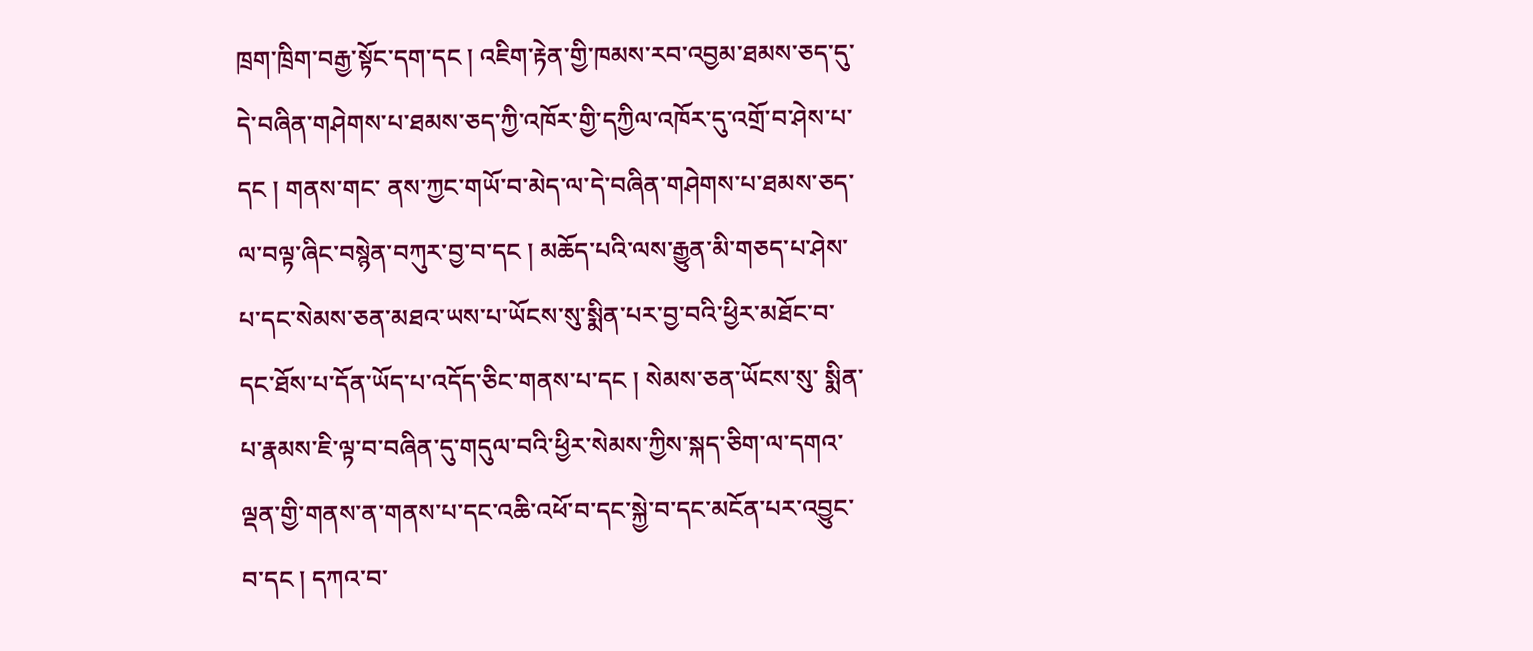ཁྲག་ཁྲིག་བརྒྱ་སྟོང་དག་དང ། འཇིག་རྟེན་གྱི་ཁམས་རབ་འབྱམ་ཐམས་ཅད་དུ་དེ་བཞིན་གཤེགས་པ་ཐམས་ཅད་ཀྱི་འཁོར་གྱི་དཀྱིལ་འཁོར་དུ་འགྲོ་བ་ཤེས་པ་དང ། གནས་གང་ ནས་ཀྱང་གཡོ་བ་མེད་ལ་དེ་བཞིན་གཤེགས་པ་ཐམས་ཅད་ལ་བལྟ་ཞིང་བསྙེན་བཀུར་བྱ་བ་དང ། མཆོད་པའི་ལས་རྒྱུན་མི་གཅད་པ་ཤེས་པ་དང་སེམས་ཅན་མཐའ་ཡས་པ་ཡོངས་སུ་སྨིན་པར་བྱ་བའི་ཕྱིར་མཐོང་བ་དང་ཐོས་པ་དོན་ཡོད་པ་འདོད་ཅིང་གནས་པ་དང ། སེམས་ཅན་ཡོངས་སུ་ སྨིན་པ་རྣམས་ཇི་ལྟ་བ་བཞིན་དུ་གདུལ་བའི་ཕྱིར་སེམས་ཀྱིས་སྐད་ཅིག་ལ་དགའ་ལྡན་གྱི་གནས་ན་གནས་པ་དང་འཆི་འཕོ་བ་དང་སྐྱེ་བ་དང་མངོན་པར་འབྱུང་བ་དང ། དཀའ་བ་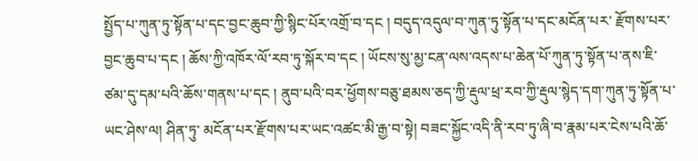སྤྱོད་པ་ཀུན་ཏུ་སྟོན་པ་དང་བྱང་ཆུབ་ཀྱི་སྙིང་པོར་འགྲོ་བ་དང ། བདུད་འདུལ་བ་ཀུན་ཏུ་སྟོན་པ་དང་མངོན་པར་ རྫོགས་པར་བྱང་ཆུབ་པ་དང ། ཆོས་ཀྱི་འཁོར་ལོ་རབ་ཏུ་སྐོར་བ་དང ། ཡོངས་སུ་མྱ་ངན་ལས་འདས་པ་ཆེན་པོ་ཀུན་ཏུ་སྟོན་པ་ནས་ཇི་ཙམ་དུ་དམ་པའི་ཆོས་གནས་པ་དང ། ནུབ་པའི་བར་ཕྱོགས་བཅུ་ཐམས་ཅད་ཀྱི་རྡུལ་ཕྲ་རབ་ཀྱི་རྡུལ་སྙེད་དག་ཀུན་ཏུ་སྟོན་པ་ཡང་ཤེས་ལ། ཤིན་ཏུ་ མངོན་པར་རྫོགས་པར་ཡང་འཚང་མི་རྒྱ་བ་སྟེ། བཟང་སྐྱོང་འདི་ནི་རབ་ཏུ་ཞི་བ་རྣམ་པར་ངེས་པའི་ཆོ་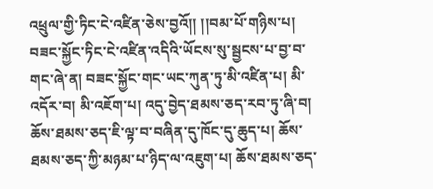འཕྲུལ་གྱི་ཏིང་ངེ་འཛིན་ཅེས་བྱའོ།། །།བམ་པོ་གཉིས་པ། བཟང་སྐྱོང་ཏིང་ངེ་འཛིན་འདིའི་ཡོངས་སུ་སྦྱངས་པ་བྱ་བ་གང་ཞེ་ན། བཟང་སྐྱོང་གང་ཡང་ཀུན་ཏུ་མི་འཛིན་པ། མི་འདོར་བ། མི་འཇོག་པ། འདུ་བྱེད་ཐམས་ཅད་རབ་ཏུ་ཞི་བ། ཆོས་ཐམས་ཅད་ཇི་ལྟ་བ་བཞིན་དུ་ཁོང་དུ་ཆུད་པ། ཆོས་ཐམས་ཅད་ཀྱི་མཉམ་པ་ཉིད་ལ་འཇུག་པ། ཆོས་ཐམས་ཅད་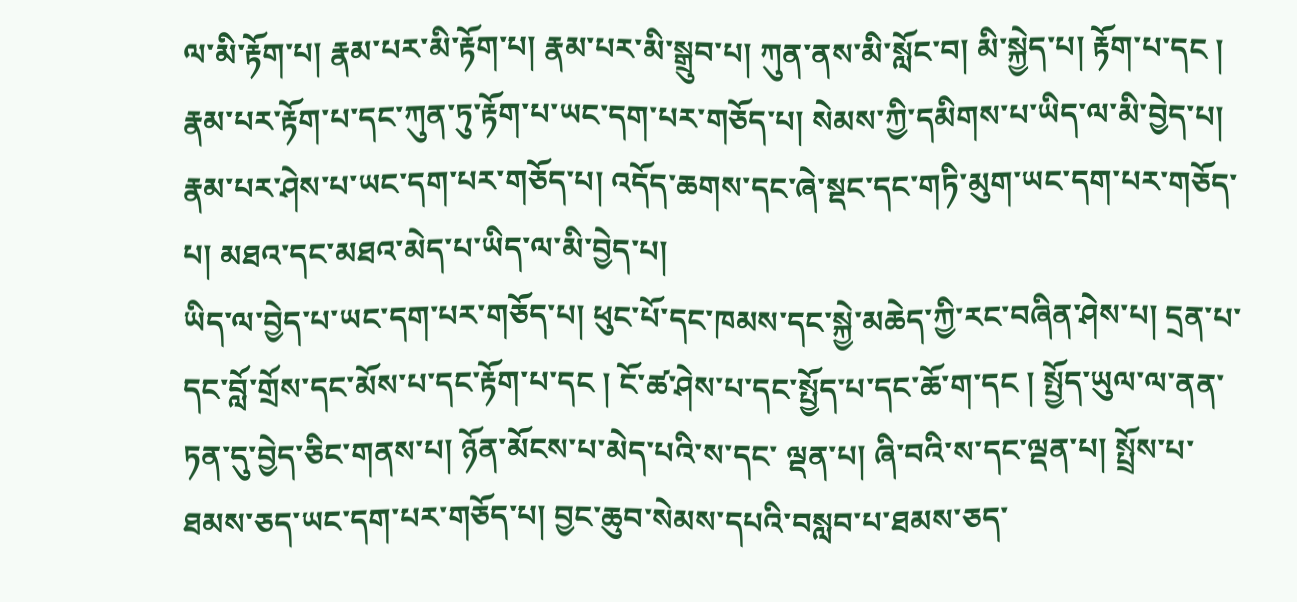ལ་མི་རྟོག་པ། རྣམ་པར་མི་རྟོག་པ། རྣམ་པར་མི་སྒྲུབ་པ། ཀུན་ནས་མི་སློང་བ། མི་སྐྱེད་པ། རྟོག་པ་དང ། རྣམ་པར་རྟོག་པ་དང་ཀུན་ཏུ་རྟོག་པ་ཡང་དག་པར་གཅོད་པ། སེམས་ཀྱི་དམིགས་པ་ཡིད་ལ་མི་བྱེད་པ། རྣམ་པར་ཤེས་པ་ཡང་དག་པར་གཅོད་པ། འདོད་ཆགས་དང་ཞེ་སྡང་དང་གཏི་མུག་ཡང་དག་པར་གཅོད་པ། མཐའ་དང་མཐའ་མེད་པ་ཡིད་ལ་མི་བྱེད་པ།
ཡིད་ལ་བྱེད་པ་ཡང་དག་པར་གཅོད་པ། ཕུང་པོ་དང་ཁམས་དང་སྐྱེ་མཆེད་ཀྱི་རང་བཞིན་ཤེས་པ། དྲན་པ་དང་བློ་གྲོས་དང་མོས་པ་དང་རྟོག་པ་དང ། ངོ་ཚ་ཤེས་པ་དང་སྤྱོད་པ་དང་ཆོ་ག་དང ། སྤྱོད་ཡུལ་ལ་ནན་ཏན་དུ་བྱེད་ཅིང་གནས་པ། ཉོན་མོངས་པ་མེད་པའི་ས་དང་ ལྡན་པ། ཞི་བའི་ས་དང་ལྡན་པ། སྤྲོས་པ་ཐམས་ཅད་ཡང་དག་པར་གཅོད་པ། བྱང་ཆུབ་སེམས་དཔའི་བསླབ་པ་ཐམས་ཅད་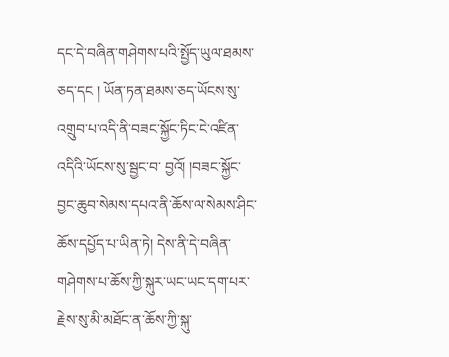དང་དེ་བཞིན་གཤེགས་པའི་སྤྱོད་ཡུལ་ཐམས་ཅད་དང ། ཡོན་ཏན་ཐམས་ཅད་ཡོངས་སུ་འགྲུབ་པ་འདི་ནི་བཟང་སྐྱོང་ཏིང་ངེ་འཛིན་འདིའི་ཡོངས་སུ་སྦྱང་བ་ བྱའོ། །བཟང་སྐྱོང་བྱང་ཆུབ་སེམས་དཔའ་ནི་ཆོས་ལ་སེམས་ཤིང་ཆོས་དཔྱོད་པ་ཡིན་ཏེ། དེས་ནི་དེ་བཞིན་གཤེགས་པ་ཆོས་ཀྱི་སྐུར་ཡང་ཡང་དག་པར་རྗེས་སུ་མི་མཐོང་ན་ཆོས་ཀྱི་སྐུ་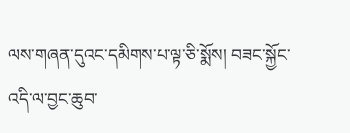ལས་གཞན་དུའང་དམིགས་པ་ལྟ་ཅི་སྨོས། བཟང་སྐྱོང་འདི་ལ་བྱང་ཆུབ་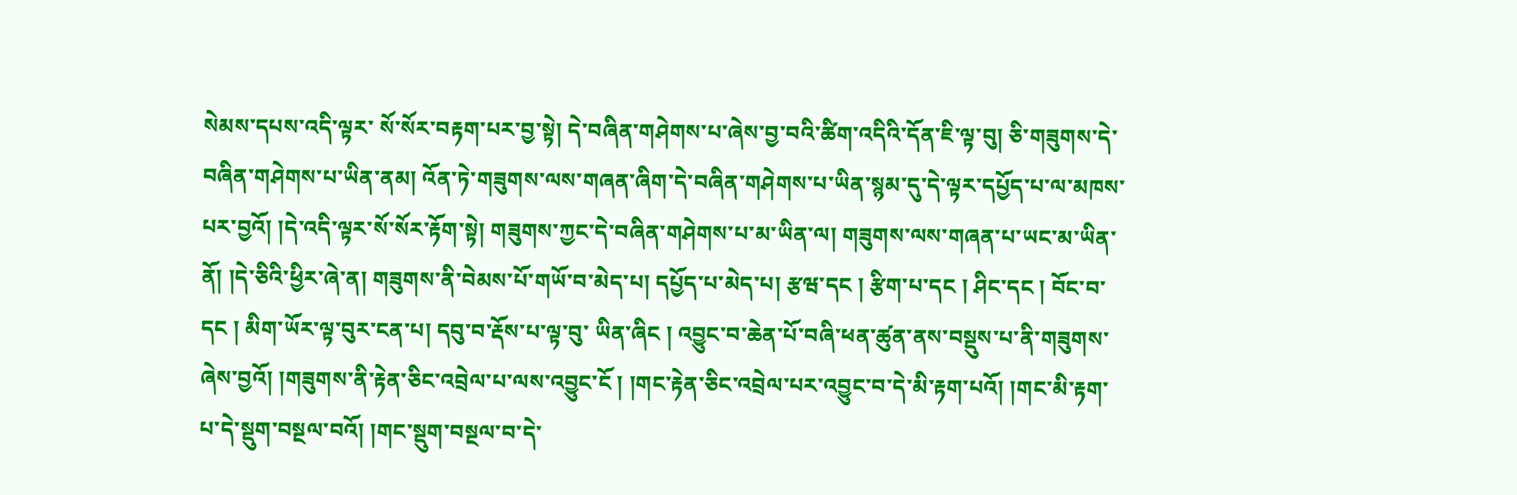སེམས་དཔས་འདི་ལྟར་ སོ་སོར་བརྟག་པར་བྱ་སྟེ། དེ་བཞིན་གཤེགས་པ་ཞེས་བྱ་བའི་ཚིག་འདིའི་དོན་ཇི་ལྟ་བུ། ཅི་གཟུགས་དེ་བཞིན་གཤེགས་པ་ཡིན་ནམ། འོན་ཏེ་གཟུགས་ལས་གཞན་ཞིག་དེ་བཞིན་གཤེགས་པ་ཡིན་སྙམ་དུ་དེ་ལྟར་དཔྱོད་པ་ལ་མཁས་པར་བྱའོ། །དེ་འདི་ལྟར་སོ་སོར་རྟོག་སྟེ། གཟུགས་ཀྱང་དེ་བཞིན་གཤེགས་པ་མ་ཡིན་ལ། གཟུགས་ལས་གཞན་པ་ཡང་མ་ཡིན་ནོ། །དེ་ཅིའི་ཕྱིར་ཞེ་ན། གཟུགས་ནི་བེམས་པོ་གཡོ་བ་མེད་པ། དཔྱོད་པ་མེད་པ། རྩཝ་དང ། རྩིག་པ་དང ། ཤིང་དང ། བོང་བ་དང ། མིག་ཡོར་ལྟ་བུར་ངན་པ། དབུ་བ་རྡོས་པ་ལྟ་བུ་ ཡིན་ཞིང ། འབྱུང་བ་ཆེན་པོ་བཞི་ཕན་ཚུན་ནས་བསྡུས་པ་ནི་གཟུགས་ཞེས་བྱའོ། །གཟུགས་ནི་རྟེན་ཅིང་འབྲེལ་པ་ལས་འབྱུང་ངོ ། །གང་རྟེན་ཅིང་འབྲེལ་པར་འབྱུང་བ་དེ་མི་རྟག་པའོ། །གང་མི་རྟག་པ་དེ་སྡུག་བསྔལ་བའོ། །གང་སྡུག་བསྔལ་བ་དེ་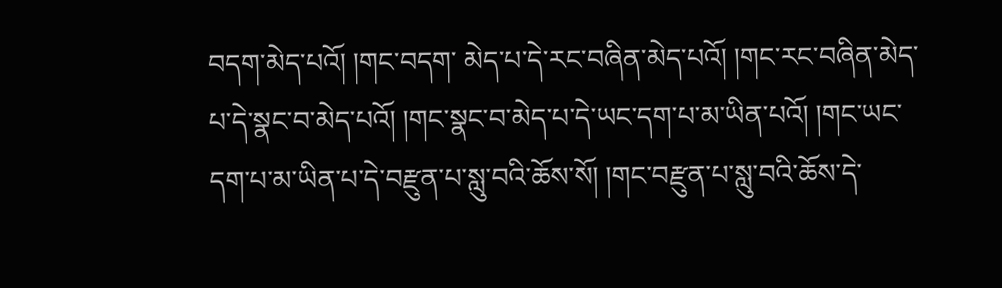བདག་མེད་པའོ། །གང་བདག་ མེད་པ་དེ་རང་བཞིན་མེད་པའོ། །གང་རང་བཞིན་མེད་པ་དེ་སྣང་བ་མེད་པའོ། །གང་སྣང་བ་མེད་པ་དེ་ཡང་དག་པ་མ་ཡིན་པའོ། །གང་ཡང་དག་པ་མ་ཡིན་པ་དེ་བརྫུན་པ་སླུ་བའི་ཆོས་སོ། །གང་བརྫུན་པ་སླུ་བའི་ཆོས་དེ་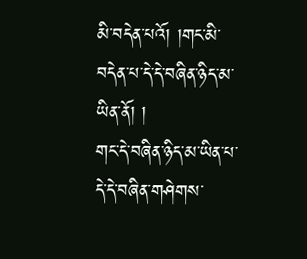མི་བདེན་པའོ། །གང་མི་བདེན་པ་དེ་དེ་བཞིན་ཉིད་མ་ཡིན་ནོ། །
གང་དེ་བཞིན་ཉིད་མ་ཡིན་པ་དེ་དེ་བཞིན་གཤེགས་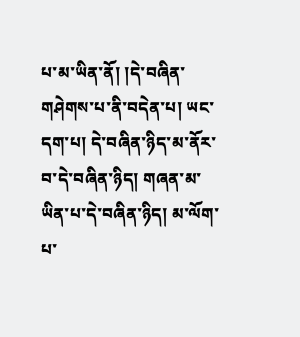པ་མ་ཡིན་ནོ། །དེ་བཞིན་གཤེགས་པ་ནི་བདེན་པ། ཡང་དག་པ། དེ་བཞིན་ཉིད་མ་ནོར་བ་དེ་བཞིན་ཉིད། གཞན་མ་ཡིན་པ་དེ་བཞིན་ཉིད། མ་ལོག་པ་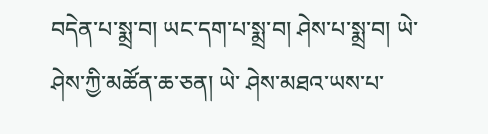བདེན་པ་སྨྲ་བ། ཡང་དག་པ་སྨྲ་བ། ཤེས་པ་སྨྲ་བ། ཡེ་ཤེས་ཀྱི་མཚོན་ཆ་ཅན། ཡེ་ ཤེས་མཐའ་ཡས་པ་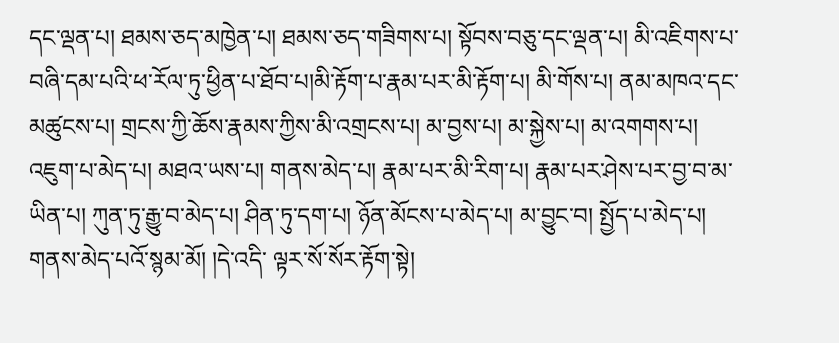དང་ལྡན་པ། ཐམས་ཅད་མཁྱེན་པ། ཐམས་ཅད་གཟིགས་པ། སྟོབས་བཅུ་དང་ལྡན་པ། མི་འཇིགས་པ་བཞི་དམ་པའི་ཕ་རོལ་ཏུ་ཕྱིན་པ་ཐོབ་པ།མི་རྟོག་པ་རྣམ་པར་མི་རྟོག་པ། མི་གོས་པ། ནམ་མཁའ་དང་མཚུངས་པ། གྲངས་ཀྱི་ཆོས་རྣམས་ཀྱིས་མི་འགྲངས་པ། མ་བྱས་པ། མ་སྐྱེས་པ། མ་འགགས་པ། འཇུག་པ་མེད་པ། མཐའ་ཡས་པ། གནས་མེད་པ། རྣམ་པར་མི་རིག་པ། རྣམ་པར་ཤེས་པར་བྱ་བ་མ་ཡིན་པ། ཀུན་ཏུ་རྒྱུ་བ་མེད་པ། ཤིན་ཏུ་དག་པ། ཉོན་མོངས་པ་མེད་པ། མ་བྱུང་བ། སྤྱོད་པ་མེད་པ། གནས་མེད་པའོ་སྙམ་མོ། །དེ་འདི་ ལྟར་སོ་སོར་རྟོག་སྟེ།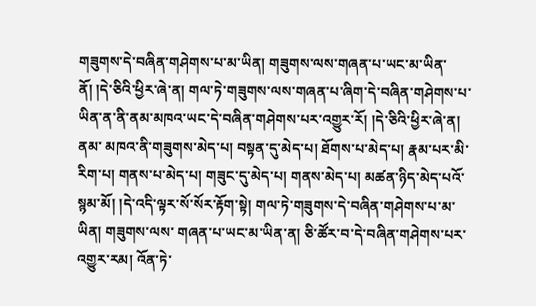གཟུགས་དེ་བཞིན་གཤེགས་པ་མ་ཡིན། གཟུགས་ལས་གཞན་པ་ཡང་མ་ཡིན་ནོ། །དེ་ཅིའི་ཕྱིར་ཞེ་ན། གལ་ཏེ་གཟུགས་ལས་གཞན་པ་ཞིག་དེ་བཞིན་གཤེགས་པ་ཡིན་ན་ནི་ནམ་མཁའ་ཡང་དེ་བཞིན་གཤེགས་པར་འགྱུར་རོ། །དེ་ཅིའི་ཕྱིར་ཞེ་ན། ནམ་ མཁའ་ནི་གཟུགས་མེད་པ། བསྟན་དུ་མེད་པ། ཐོགས་པ་མེད་པ། རྣམ་པར་མི་རིག་པ། གནས་པ་མེད་པ། གཟུང་དུ་མེད་པ། གནས་མེད་པ། མཚན་ཉིད་མེད་པའོ་སྙམ་མོ། །དེ་འདི་ལྟར་སོ་སོར་རྟོག་སྟེ། གལ་ཏེ་གཟུགས་དེ་བཞིན་གཤེགས་པ་མ་ཡིན། གཟུགས་ལས་ གཞན་པ་ཡང་མ་ཡིན་ན། ཅི་ཚོར་བ་དེ་བཞིན་གཤེགས་པར་འགྱུར་རམ། འོན་ཏེ་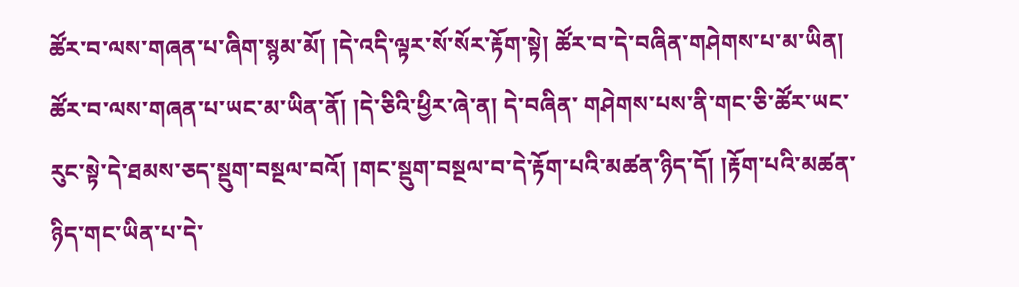ཚོར་བ་ལས་གཞན་པ་ཞིག་སྙམ་མོ། །དེ་འདི་ལྟར་སོ་སོར་རྟོག་སྟེ། ཚོར་བ་དེ་བཞིན་གཤེགས་པ་མ་ཡིན། ཚོར་བ་ལས་གཞན་པ་ཡང་མ་ཡིན་ནོ། །དེ་ཅིའི་ཕྱིར་ཞེ་ན། དེ་བཞིན་ གཤེགས་པས་ནི་གང་ཅི་ཚོར་ཡང་རུང་སྟེ་དེ་ཐམས་ཅད་སྡུག་བསྔལ་བའོ། །གང་སྡུག་བསྔལ་བ་དེ་རྟོག་པའི་མཚན་ཉིད་དོ། །རྟོག་པའི་མཚན་ཉིད་གང་ཡིན་པ་དེ་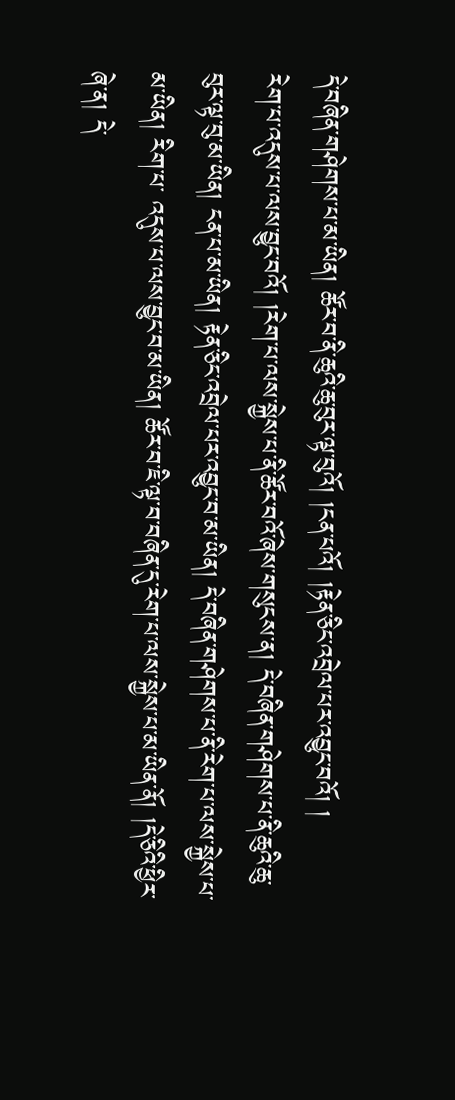དེ་བཞིན་གཤེགས་པ་མ་ཡིན། ཚོར་བ་ནི་ཆུའི་ཆུ་བུར་ལྟ་བུའོ། །ངན་པའོ། །རྟེན་ཅིང་འབྲེལ་པར་འབྱུང་བའོ། །
རེག་པ་འདུས་པ་ལས་བྱུང་བའོ། །རེག་པ་ལས་སྐྱེས་པ་ནི་ཚོར་བའོ་ཞེས་གསུངས་ན། དེ་བཞིན་གཤེགས་པ་ནི་ཆུའི་ཆུ་བུར་ལྟ་བུ་མ་ཡིན། ངན་པ་མ་ཡིན། རྟེན་ཅིང་འབྲེལ་པར་འབྱུང་བ་མ་ཡིན། དེ་བཞིན་གཤེགས་པ་ནི་རེག་པ་ལས་སྐྱེས་པ་མ་ཡིན། རིག་པ་ འདུས་པ་ལས་བྱུང་བ་མ་ཡིན། ཚོར་བ་ཇི་ལྟ་བ་བཞིན་དུ་རེག་པ་ལས་སྐྱེས་པ་མ་ཡིན་ནོ། །དེ་ཅིའི་ཕྱིར་ཞེ་ན། དེ་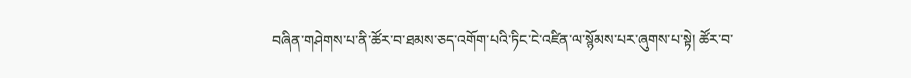བཞིན་གཤེགས་པ་ནི་ཚོར་བ་ཐམས་ཅད་འགོག་པའི་ཏིང་ངེ་འཛིན་ལ་སྙོམས་པར་ཞུགས་པ་སྟེ། ཚོར་བ་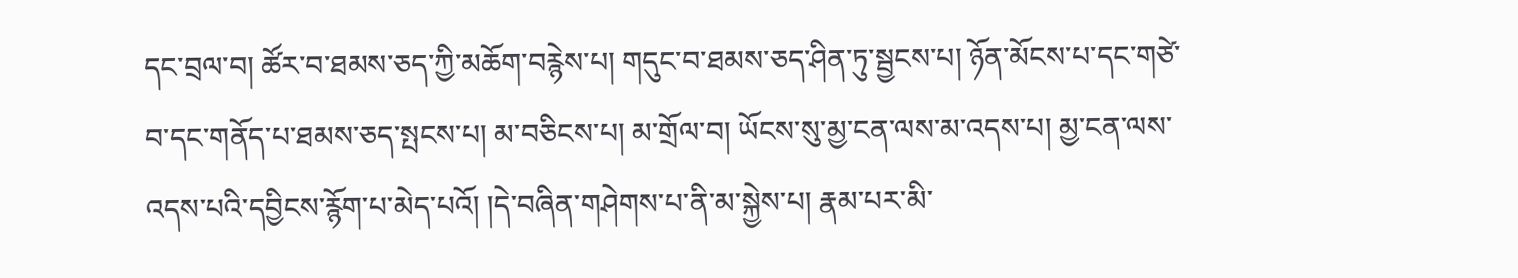དང་བྲལ་བ། ཚོར་བ་ཐམས་ཅད་ཀྱི་མཆོག་བརྙེས་པ། གདུང་བ་ཐམས་ཅད་ཤིན་ཏུ་སྦྱངས་པ། ཉོན་མོངས་པ་དང་གཙེ་བ་དང་གནོད་པ་ཐམས་ཅད་སྤངས་པ། མ་བཅིངས་པ། མ་གྲོལ་བ། ཡོངས་སུ་མྱ་ངན་ལས་མ་འདས་པ། མྱ་ངན་ལས་འདས་པའི་དབྱིངས་རྙོག་པ་མེད་པའོ། །དེ་བཞིན་གཤེགས་པ་ནི་མ་སྐྱེས་པ། རྣམ་པར་མི་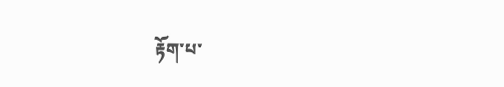རྟོག་པ་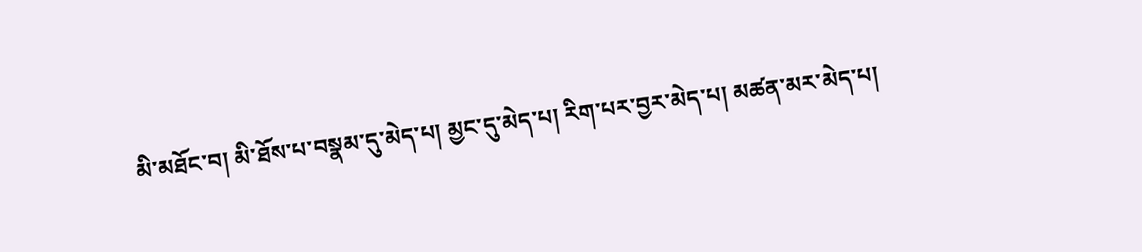མི་མཐོང་བ། མི་ཐོས་པ་བསྣམ་དུ་མེད་པ། མྱང་དུ་མེད་པ། རིག་པར་བྱར་མེད་པ། མཚན་མར་མེད་པ།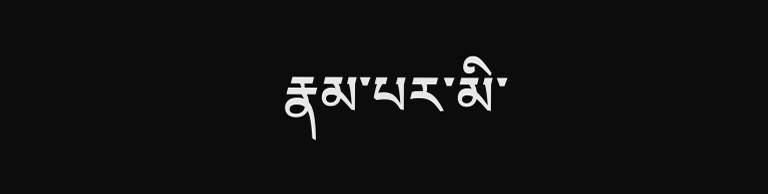རྣམ་པར་མི་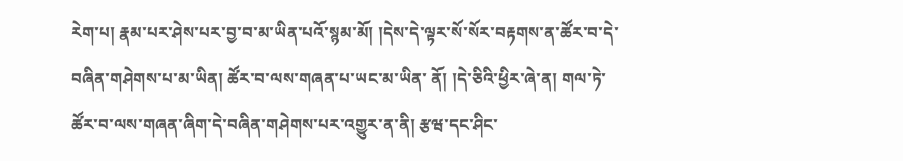རེག་པ། རྣམ་པར་ཤེས་པར་བྱ་བ་མ་ཡིན་པའོ་སྙམ་མོ། །དེས་དེ་ལྟར་སོ་སོར་བརྟགས་ན་ཚོར་བ་དེ་བཞིན་གཤེགས་པ་མ་ཡིན། ཚོར་བ་ལས་གཞན་པ་ཡང་མ་ཡིན་ ནོ། །དེ་ཅིའི་ཕྱིར་ཞེ་ན། གལ་ཏེ་ཚོར་བ་ལས་གཞན་ཞིག་དེ་བཞིན་གཤེགས་པར་འགྱུར་ན་ནི། རྩཝ་དང་ཤིང་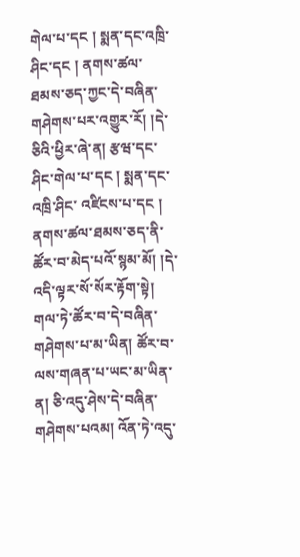གེལ་པ་དང ། སྨན་དང་འཁྲི་ཤིང་དང ། ནགས་ཚལ་ཐམས་ཅད་ཀྱང་དེ་བཞིན་གཤེགས་པར་འགྱུར་རོ། །དེ་ཅིའི་ཕྱིར་ཞེ་ན། རྩཝ་དང་ཤིང་གེལ་པ་དང ། སྨན་དང་འཁྲི་ཤིང་ འཛིངས་པ་དང ། ནགས་ཚལ་ཐམས་ཅད་ནི་ཚོར་བ་མེད་པའོ་སྙམ་མོ། །དེ་འདི་ལྟར་སོ་སོར་རྟོག་སྟེ། གལ་ཏེ་ཚོར་བ་དེ་བཞིན་གཤེགས་པ་མ་ཡིན། ཚོར་བ་ལས་གཞན་པ་ཡང་མ་ཡིན་ན། ཅི་འདུ་ཤེས་དེ་བཞིན་གཤེགས་པའམ། འོན་ཏེ་འདུ་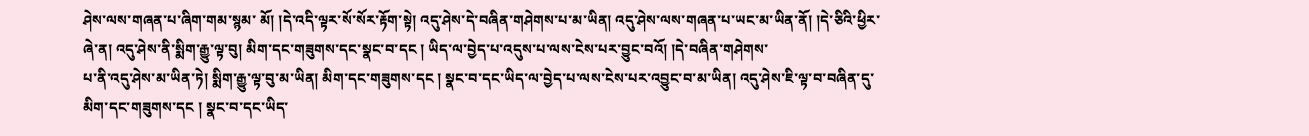ཤེས་ལས་གཞན་པ་ཞིག་གམ་སྙམ་ མོ། །དེ་འདི་ལྟར་སོ་སོར་རྟོག་སྟེ། འདུ་ཤེས་དེ་བཞིན་གཤེགས་པ་མ་ཡིན། འདུ་ཤེས་ལས་གཞན་པ་ཡང་མ་ཡིན་ནོ། །དེ་ཅིའི་ཕྱིར་ཞེ་ན། འདུ་ཤེས་ནི་སྨིག་རྒྱུ་ལྟ་བུ། མིག་དང་གཟུགས་དང་སྣང་བ་དང ། ཡིད་ལ་བྱེད་པ་འདུས་པ་ལས་ངེས་པར་བྱུང་བའོ། །དེ་བཞིན་གཤེགས་
པ་ནི་འདུ་ཤེས་མ་ཡིན་ཏེ། སྨིག་རྒྱུ་ལྟ་བུ་མ་ཡིན། མིག་དང་གཟུགས་དང ། སྣང་བ་དང་ཡིད་ལ་བྱེད་པ་ལས་ངེས་པར་འབྱུང་བ་མ་ཡིན། འདུ་ཤེས་ཇི་ལྟ་བ་བཞིན་དུ་མིག་དང་གཟུགས་དང ། སྣང་བ་དང་ཡིད་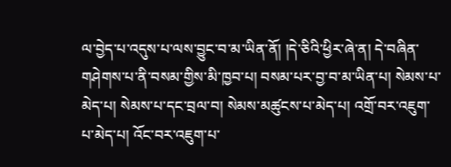ལ་བྱེད་པ་འདུས་པ་ལས་བྱུང་བ་མ་ཡིན་ནོ། །དེ་ཅིའི་ཕྱིར་ཞེ་ན། དེ་བཞིན་ གཤེགས་པ་ནི་བསམ་གྱིས་མི་ཁྱབ་པ། བསམ་པར་བྱ་བ་མ་ཡིན་པ། སེམས་པ་མེད་པ། སེམས་པ་དང་བྲལ་བ། སེམས་མཚུངས་པ་མེད་པ། འགྲོ་བར་འཇུག་པ་མེད་པ། འོང་བར་འཇུག་པ་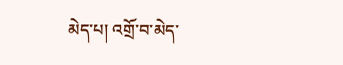མེད་པ། འགྲོ་བ་མེད་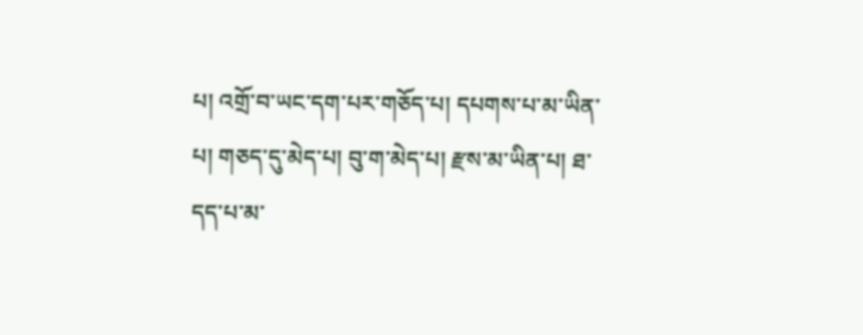པ། འགྲོ་བ་ཡང་དག་པར་གཅོད་པ། དཔགས་པ་མ་ཡིན་པ། གཅད་དུ་མེད་པ། བུ་ག་མེད་པ། རྫས་མ་ཡིན་པ། ཐ་དད་པ་མ་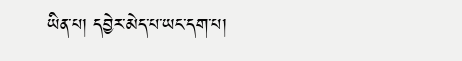ཡིན་པ། དབྱེར་མེད་པ་ཡང་དག་པ།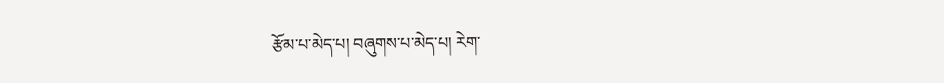རྩོམ་པ་མེད་པ། བཞུགས་པ་མེད་པ། རེག་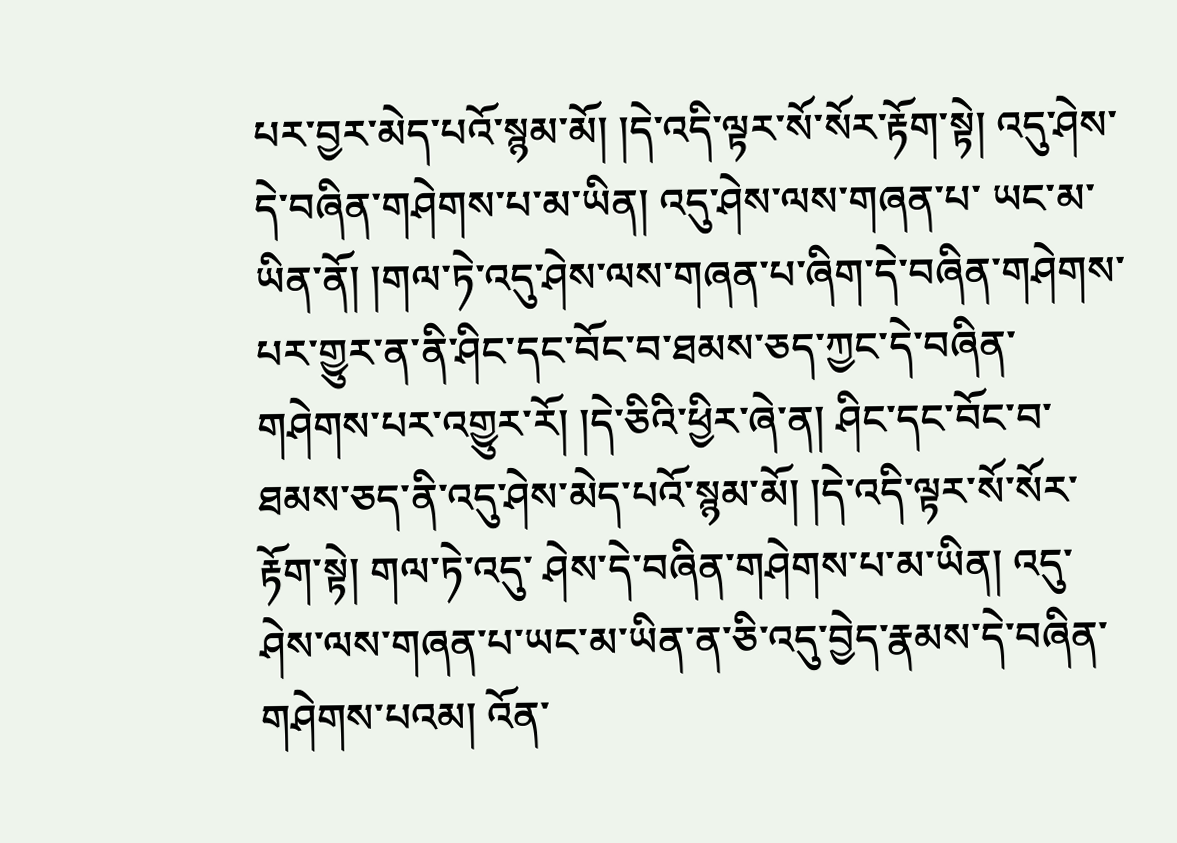པར་བྱར་མེད་པའོ་སྙམ་མོ། །དེ་འདི་ལྟར་སོ་སོར་རྟོག་སྟེ། འདུ་ཤེས་དེ་བཞིན་གཤེགས་པ་མ་ཡིན། འདུ་ཤེས་ལས་གཞན་པ་ ཡང་མ་ཡིན་ནོ། །གལ་ཏེ་འདུ་ཤེས་ལས་གཞན་པ་ཞིག་དེ་བཞིན་གཤེགས་པར་གྱུར་ན་ནི་ཤིང་དང་བོང་བ་ཐམས་ཅད་ཀྱང་དེ་བཞིན་གཤེགས་པར་འགྱུར་རོ། །དེ་ཅིའི་ཕྱིར་ཞེ་ན། ཤིང་དང་བོང་བ་ཐམས་ཅད་ནི་འདུ་ཤེས་མེད་པའོ་སྙམ་མོ། །དེ་འདི་ལྟར་སོ་སོར་རྟོག་སྟེ། གལ་ཏེ་འདུ་ ཤེས་དེ་བཞིན་གཤེགས་པ་མ་ཡིན། འདུ་ཤེས་ལས་གཞན་པ་ཡང་མ་ཡིན་ན་ཅི་འདུ་བྱེད་རྣམས་དེ་བཞིན་གཤེགས་པའམ། འོན་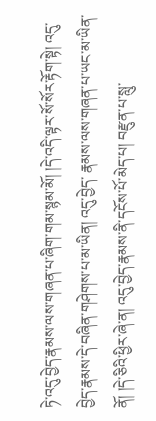ཏེ་འདུ་བྱེད་རྣམས་ལས་གཞན་པ་ཞིག་གམ་སྙམ་མོ། །དེ་འདི་ལྟར་སོ་སོར་རྟོག་སྟེ། འདུ་བྱེད་རྣམས་དེ་བཞིན་གཤེགས་པ་མ་ཡིན། འདུ་བྱེད་ རྣམས་ལས་གཞན་པ་ཡང་མ་ཡིན་ནོ། །དེ་ཅིའི་ཕྱིར་ཞེ་ན། འདུ་བྱེད་རྣམས་ནི་དངོས་པོ་མེད་པ། བརྫུན་པ་སླུ་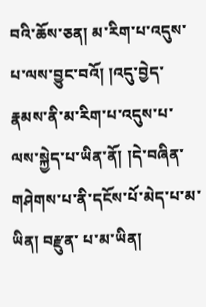བའི་ཆོས་ཅན། མ་རིག་པ་འདུས་པ་ལས་བྱུང་བའོ། །འདུ་བྱེད་རྣམས་ནི་མ་རིག་པ་འདུས་པ་ལས་སྐྱེད་པ་ཡིན་ནོ། །དེ་བཞིན་གཤེགས་པ་ནི་དངོས་པོ་མེད་པ་མ་ཡིན། བརྫུན་ པ་མ་ཡིན།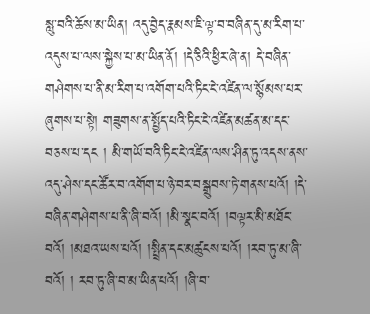སླུ་བའི་ཆོས་མ་ཡིན། འདུ་བྱེད་རྣམས་ཇི་ལྟ་བ་བཞིན་དུ་མ་རིག་པ་འདུས་པ་ལས་སྐྱེས་པ་མ་ཡིན་ནོ། །དེ་ཅིའི་ཕྱིར་ཞེ་ན། དེ་བཞིན་གཤེགས་པ་ནི་མ་རིག་པ་འགོག་པའི་ཏིང་ངེ་འཛིན་ལ་སྙོམས་པར་ཞུགས་པ་སྟེ། གཟུགས་ན་སྤྱོད་པའི་ཏིང་ངེ་འཛིན་མཚན་མ་དང་
བཅས་པ་དང ། མི་གཡོ་བའི་ཏིང་ངེ་འཛིན་ལས་ཤིན་ཏུ་འདས་ནས་འདུ་ཤེས་དང་ཚོར་བ་འགོག་པ་ཉེ་བར་བསྒྲུབས་ཏེ་གནས་པའོ། །དེ་བཞིན་གཤེགས་པ་ནི་ཞི་བའོ། །མི་སྣང་བའོ། །བལྟར་མི་མཐོང་བའོ། །མཐའ་ཡས་པའོ། །སྤྲིན་དང་མཚུངས་པའོ། །རབ་ཏུ་མ་ཞི་བའོ། ། རབ་ཏུ་ཞི་བ་མ་ཡིན་པའོ། །ཞི་བ་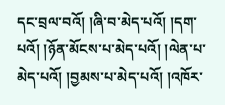དང་བྲལ་བའོ། །ཞི་བ་མེད་པའོ། །དག་པའོ། །ཉོན་མོངས་པ་མེད་པའོ། །ལེན་པ་མེད་པའོ། །བྱམས་པ་མེད་པའོ། །འཁོར་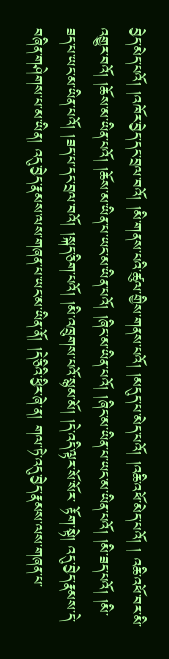བྱེད་མེད་པའོ། །འཁོར་བྱེད་དང་བྲལ་བའོ། །མི་གནས་པའི་ཚུལ་གྱིས་གནས་པའོ། །མདུད་པ་མེད་པའོ། །འཆི་འཕོ་མེད་པའོ། ། འཆི་འཕོ་བར་མི་འགྱུར་བའོ། །ཆོས་མ་ཡིན་པའོ། །ཆོས་མ་ཡིན་པ་ཡང་མ་ཡིན་པའོ། །ཞིང་མ་ཡིན་པའོ། །ཞིང་མ་ཡིན་པ་ཡང་མ་ཡིན་པའོ། །མི་ཟད་པའོ། །མི་ཟད་པ་ཡང་མ་ཡིན་པའོ། །ཟད་པ་དང་བྲལ་བའོ། །སྐད་ཅིག་པའོ། །མི་འཁྲུགས་པའོ་སྙམ་མོ། །དེ་འདི་ལྟར་སོ་སོར་ རྟོག་སྟེ། འདུ་བྱེད་རྣམས་དེ་བཞིན་གཤེགས་པ་མ་ཡིན། འདུ་བྱེད་རྣམས་ལས་གཞན་པ་ཡང་མ་ཡིན་ནོ། །དེ་ཅིའི་ཕྱིར་ཞེ་ན། གལ་ཏེ་འདུ་བྱེད་རྣམས་ལས་གཞན་པ་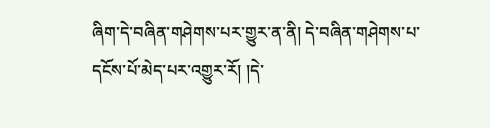ཞིག་དེ་བཞིན་གཤེགས་པར་གྱུར་ན་ནི། དེ་བཞིན་གཤེགས་པ་དངོས་པོ་མེད་པར་འགྱུར་རོ། །དེ་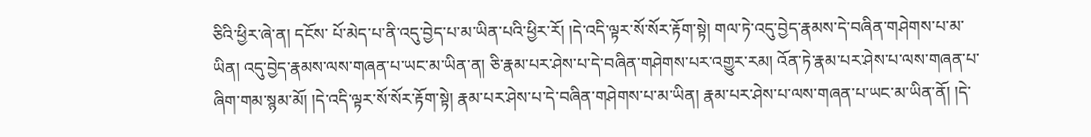ཅིའི་ཕྱིར་ཞེ་ན། དངོས་ པོ་མེད་པ་ནི་འདུ་བྱེད་པ་མ་ཡིན་པའི་ཕྱིར་རོ། །དེ་འདི་ལྟར་སོ་སོར་རྟོག་སྟེ། གལ་ཏེ་འདུ་བྱེད་རྣམས་དེ་བཞིན་གཤེགས་པ་མ་ཡིན། འདུ་བྱེད་རྣམས་ལས་གཞན་པ་ཡང་མ་ཡིན་ན། ཅི་རྣམ་པར་ཤེས་པ་དེ་བཞིན་གཤེགས་པར་འགྱུར་རམ། འོན་ཏེ་རྣམ་པར་ཤེས་པ་ལས་གཞན་པ་ ཞིག་གམ་སྙམ་མོ། །དེ་འདི་ལྟར་སོ་སོར་རྟོག་སྟེ། རྣམ་པར་ཤེས་པ་དེ་བཞིན་གཤེགས་པ་མ་ཡིན། རྣམ་པར་ཤེས་པ་ལས་གཞན་པ་ཡང་མ་ཡིན་ནོ། །དེ་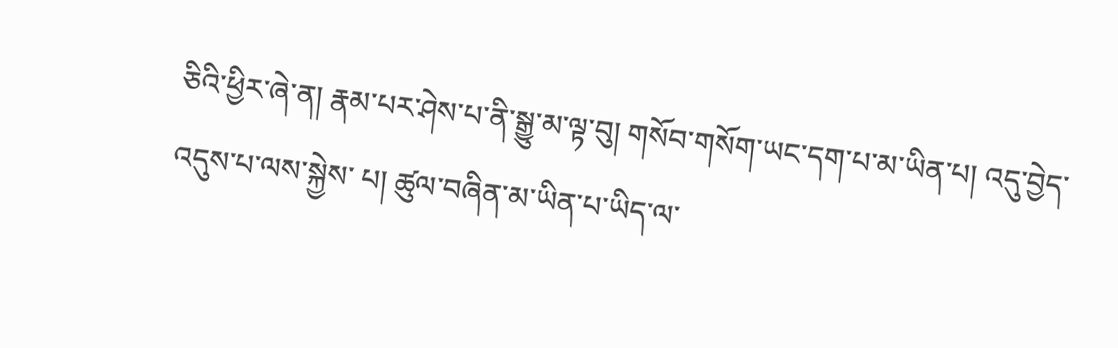ཅིའི་ཕྱིར་ཞེ་ན། རྣམ་པར་ཤེས་པ་ནི་སྒྱུ་མ་ལྟ་བུ། གསོབ་གསོག་ཡང་དག་པ་མ་ཡིན་པ། འདུ་བྱེད་འདུས་པ་ལས་སྐྱེས་ པ། ཚུལ་བཞིན་མ་ཡིན་པ་ཡིད་ལ་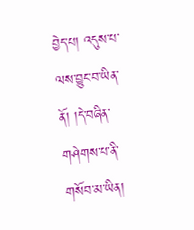བྱེད་པ། འདུས་པ་ལས་བྱུང་བ་ཡིན་ནོ། །དེ་བཞིན་གཤེགས་པ་ནི་གསོབ་མ་ཡིན།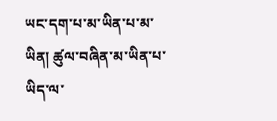ཡང་དག་པ་མ་ཡིན་པ་མ་ཡིན། ཚུལ་བཞིན་མ་ཡིན་པ་ཡིད་ལ་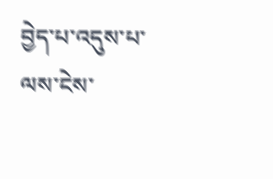བྱེད་པ་འདུས་པ་ལས་ངེས་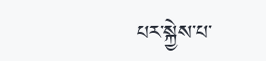པར་སྐྱེས་པ་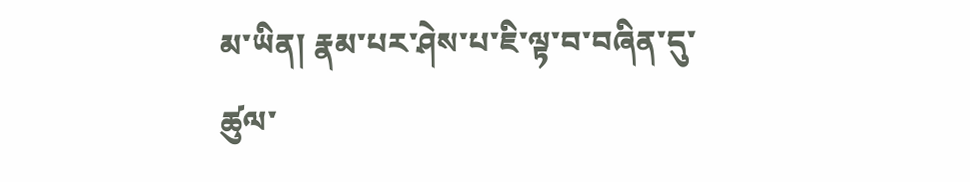མ་ཡིན། རྣམ་པར་ཤེས་པ་ཇི་ལྟ་བ་བཞིན་དུ་ཚུལ་